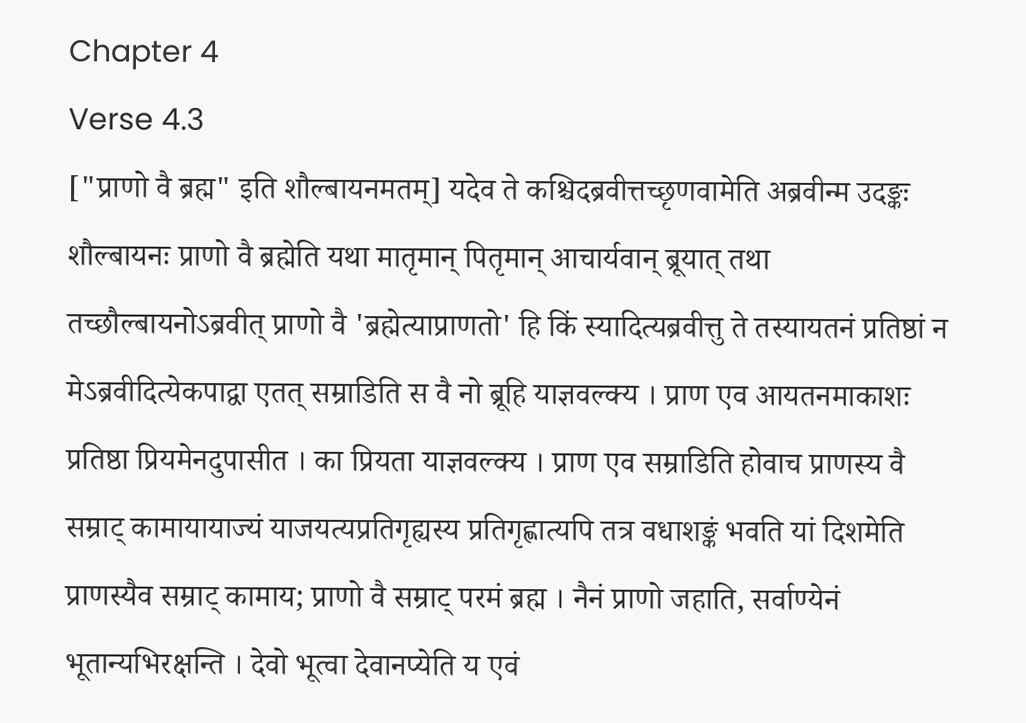Chapter 4
Verse 4.3
["प्राणो वै ब्रह्म" इति शौल्बायनमतम्] यदेव ते कश्चिदब्रवीत्तच्छृणवामेति अब्रवीन्म उदङ्कः शौल्बायनः प्राणो वै ब्रह्मेति यथा मातृमान् पितृमान् आचार्यवान् ब्रूयात् तथा तच्छौल्बायनोऽब्रवीत् प्राणो वै 'ब्रह्मेत्याप्राणतो' हि किं स्यादित्यब्रवीत्तु ते तस्यायतनं प्रतिष्ठां न मेऽब्रवीदित्येकपाद्वा एतत् सम्राडिति स वै नो ब्रूहि याज्ञवल्क्य । प्राण एव आयतनमाकाशः प्रतिष्ठा प्रियमेनदुपासीत । का प्रियता याज्ञवल्क्य । प्राण एव सम्राडिति होवाच प्राणस्य वै सम्राट् कामायायाज्यं याजयत्यप्रतिगृह्यस्य प्रतिगृह्णात्यपि तत्र वधाशङ्कं भवति यां दिशमेति प्राणस्यैव सम्राट् कामाय; प्राणो वै सम्राट् परमं ब्रह्म । नैनं प्राणो जहाति, सर्वाण्येनं भूतान्यभिरक्षन्ति । देवो भूत्वा देवानप्येति य एवं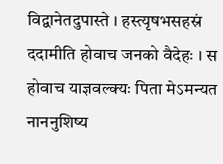विद्वानेतदुपास्ते । हस्त्यृषभसहस्रं ददामीति होवाच जनको वैदेहः । स होवाच याज्ञवल्क्यः पिता मेऽमन्यत नाननुशिष्य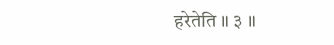हरेतेति ॥ ३ ॥